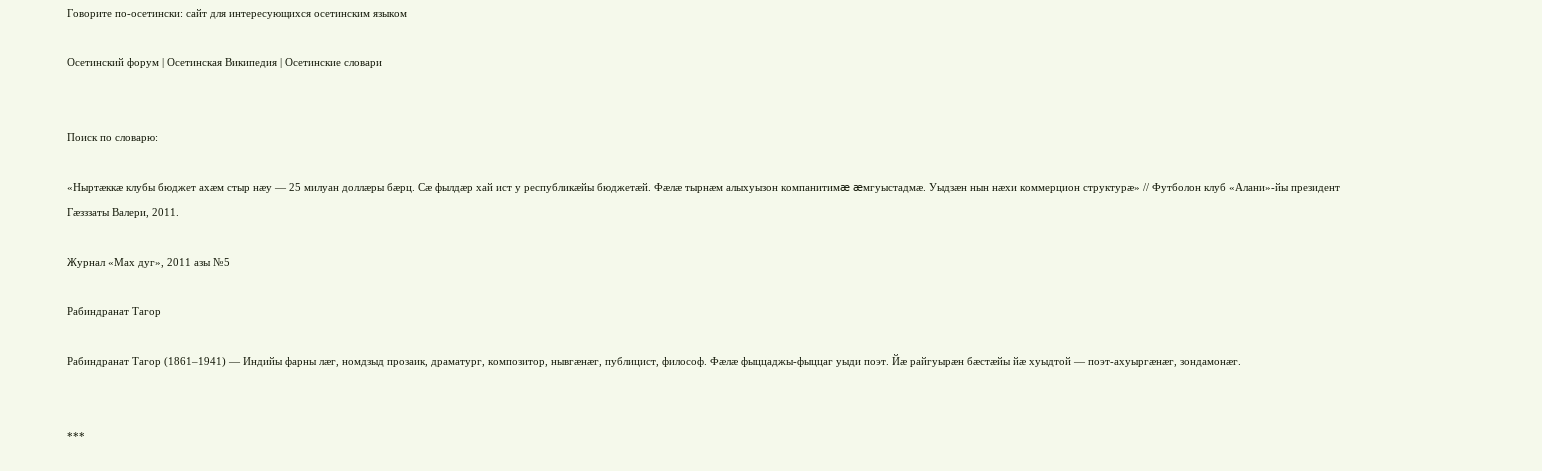Говорите по-осетински: сайт для интересующихся осетинским языком

Осетинский форум | Осетинская Википедия | Осетинские словари


Поиск по словарю:

«Ныртæккæ клубы бюджет ахæм стыр нæу — 25 милуан доллæры бæрц. Сæ фылдæр хай ист у республикæйы бюджетæй. Фæлæ тырнæм алыхуызон компанитимæ æмгуыстадмæ. Уыдзæн нын нæхи коммерцион структурæ» // Футболон клуб «Алани»-йы президент Гæзззаты Валери, 2011.

Журнал «Мах дуг», 2011 азы №5

Рабиндранат Тагор

Рабиндранат Тагор (1861–1941) — Индийы фарны лæг, номдзыд прозаик, драматург, композитор, нывгæнæг, публицист, философ. Фæлæ фыццаджы-фыццаг уыди поэт. Йæ райгуырæн бæстæйы йæ хуыдтой — поэт-ахуыргæнæг, зондамонæг.


***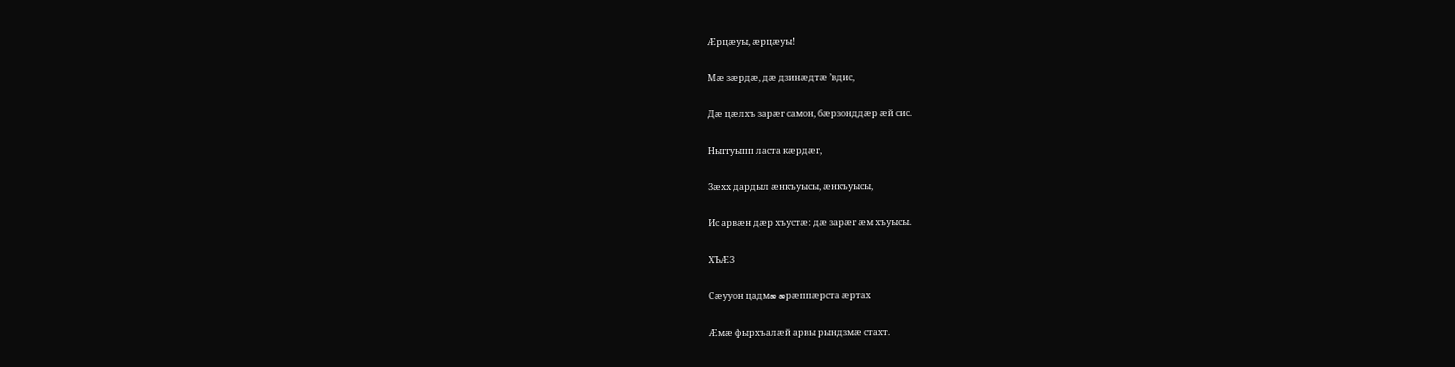Æрцæуы, æрцæуы!

Мæ зæрдæ, дæ дзинæдтæ ’вдис,

Дæ цæлхъ зарæг самон, бæрзонддæр æй сис.

Ныггуыпп ласта кæрдæг,

Зæхх дардыл æнкъуысы, æнкъуысы,

Ис арвæн дæр хъустæ: дæ зарæг æм хъуысы.

ХЪÆЗ

Сæууон цадмæ æрæппæрста æртах

Æмæ фырхъалæй арвы рындзмæ стахт.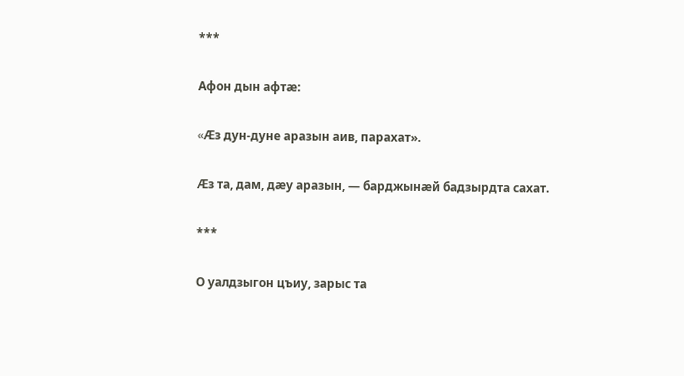***

Афон дын афтæ:

«Æз дун-дуне аразын аив, парахат».

Æз та, дам, дæу аразын, — барджынæй бадзырдта сахат.

***

О уалдзыгон цъиу, зарыс та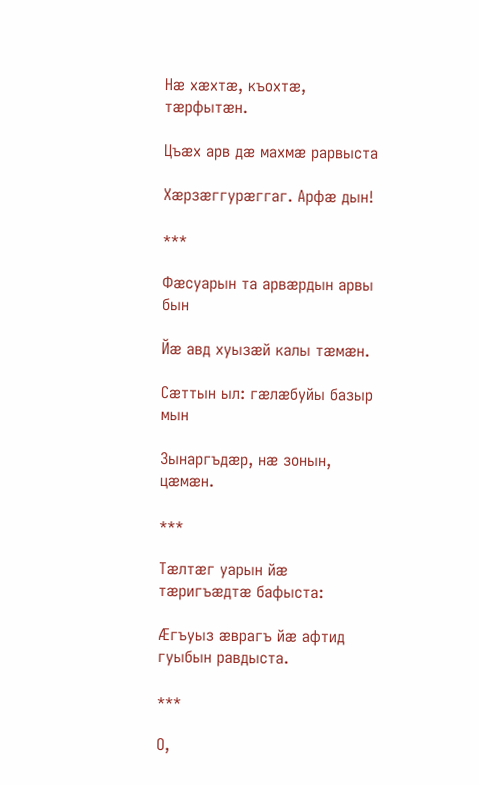Нæ хæхтæ, къохтæ, тæрфытæн.

Цъæх арв дæ махмæ рарвыста

Хæрзæггурæггаг. Арфæ дын!

***

Фæсуарын та арвæрдын арвы бын

Йæ авд хуызæй калы тæмæн.

Сæттын ыл: гæлæбуйы базыр мын

Зынаргъдæр, нæ зонын, цæмæн.

***

Тæлтæг уарын йæ тæригъæдтæ бафыста:

Æгъуыз æврагъ йæ афтид гуыбын равдыста.

***

О,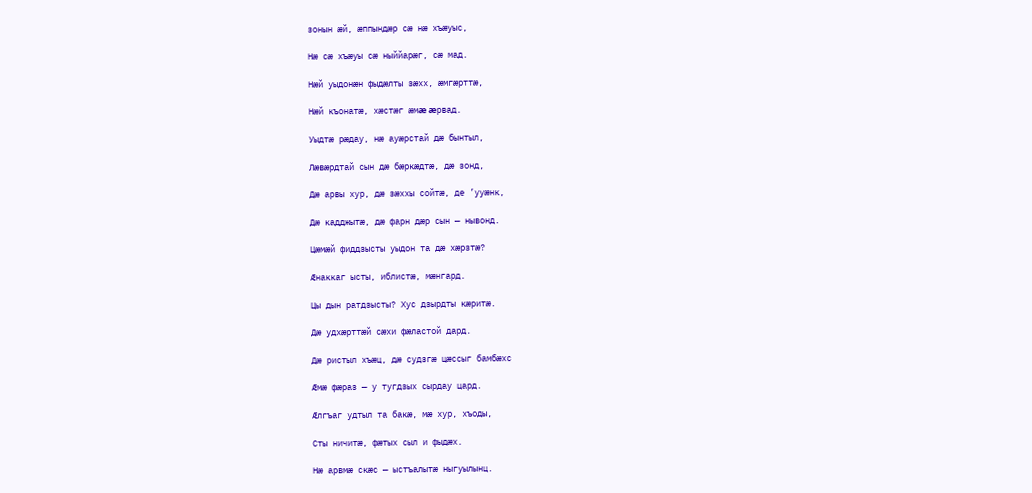зонын æй, æппындæр сæ нæ хъæуыс,

Нæ сæ хъæуы сæ ныййарæг, сæ мад.

Нæй уыдонæн фыдæлты зæхх, æмгæрттæ,

Нæй къонатæ, хæстæг æмæ æрвад.

Уыдтæ рæдау, нæ ауæрстай дæ бынтыл,

Лæвæрдтай сын дæ бæркæдтæ, дæ зонд,

Дæ арвы хур, дæ зæххы сойтæ, де ’ууæнк,

Дæ кадджытæ, дæ фарн дæр сын — нывонд.

Цæмæй фиддзысты уыдон та дæ хæрзтæ?

Æнаккаг ысты, иблистæ, мæнгард.

Цы дын ратдзысты? Хус дзырдты кæритæ.

Дæ удхæрттæй сæхи фæластой дард.

Дæ ристыл хъæц, дæ судзгæ цæссыг бамбæхс

Æмæ фæраз — у тугдзых сырдау цард.

Æлгъаг удтыл та бакæ, мæ хур, хъоды,

Сты ничитæ, фæтых сыл и фыдæх.

Нæ арвмæ скæс — ыстъалытæ ныгуылынц.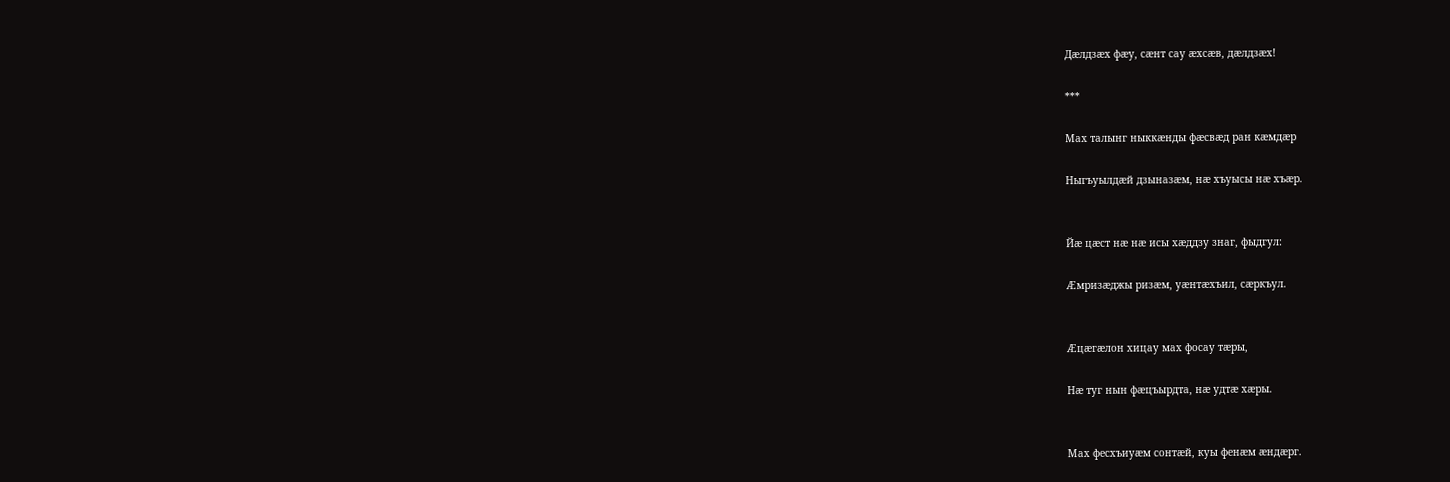Дæлдзæх фæу, сæнт сау æхсæв, дæлдзæх!

***

Мах талынг ныккæнды фæсвæд ран кæмдæр

Ныгъуылдæй дзыназæм, нæ хъуысы нæ хъæр.


Йæ цæст нæ нæ исы хæддзу знаг, фыдгул:

Æмризæджы ризæм, уæнтæхъил, сæркъул.


Æцæгæлон хицау мах фосау тæры,

Нæ туг нын фæцъырдта, нæ удтæ хæры.


Мах фесхъиуæм сонтæй, куы фенæм æндæрг.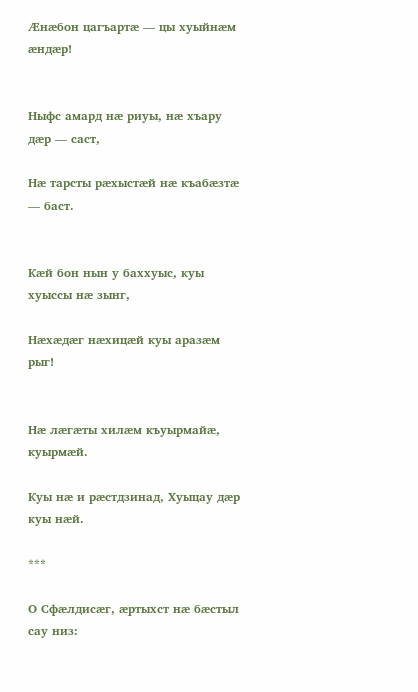Æнæбон цагъартæ — цы хуыйнæм æндæр!


Ныфс амард нæ риуы, нæ хъару дæр — саст,

Нæ тарсты рæхыстæй нæ къабæзтæ — баст.


Кæй бон нын у баххуыс, куы хуыссы нæ зынг,

Нæхæдæг нæхицæй куы аразæм рыг!


Нæ лæгæты хилæм къуырмайæ, куырмæй.

Куы нæ и рæстдзинад, Хуыцау дæр куы нæй.

***

О Сфæлдисæг, æртыхст нæ бæстыл сау низ: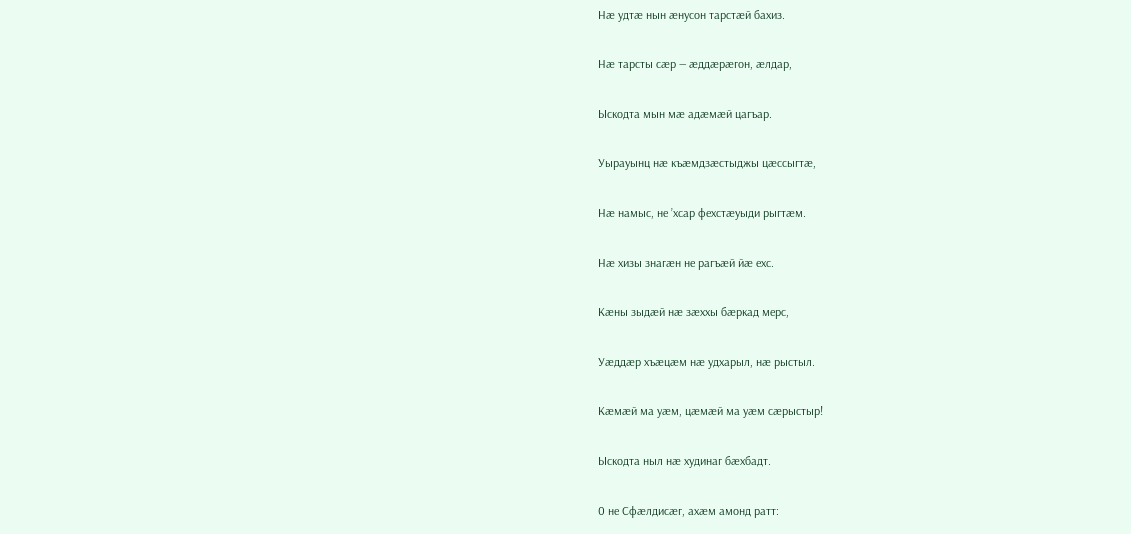Нæ удтæ нын æнусон тарстæй бахиз.

Нæ тарсты сæр — æддæрæгон, æлдар,

Ыскодта мын мæ адæмæй цагъар.

Уырауынц нæ къæмдзæстыджы цæссыгтæ,

Нæ намыс, не ’хсар фехстæуыди рыгтæм.

Нæ хизы знагæн не рагъæй йæ ехс.

Кæны зыдæй нæ зæххы бæркад мерс,

Уæддæр хъæцæм нæ удхарыл, нæ рыстыл.

Кæмæй ма уæм, цæмæй ма уæм сæрыстыр!

Ыскодта ныл нæ худинаг бæхбадт.

0 не Сфæлдисæг, ахæм амонд ратт: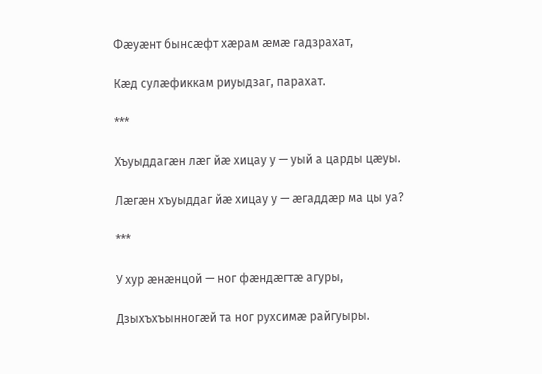Фæуæнт бынсæфт хæрам æмæ гадзрахат,

Кæд сулæфиккам риуыдзаг, парахат.

***

Хъуыддагæн лæг йæ хицау у — уый а царды цæуы.

Лæгæн хъуыддаг йæ хицау у — æгаддæр ма цы уа?

***

У хур æнæнцой — ног фæндæгтæ агуры,

Дзыхъхъынногæй та ног рухсимæ райгуыры.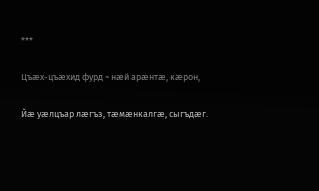***

Цъæх-цъæхид фурд ~ нæй арæнтæ, кæрон,

Йæ уæлцъар лæгъз, тæмæнкалгæ, сыгъдæг.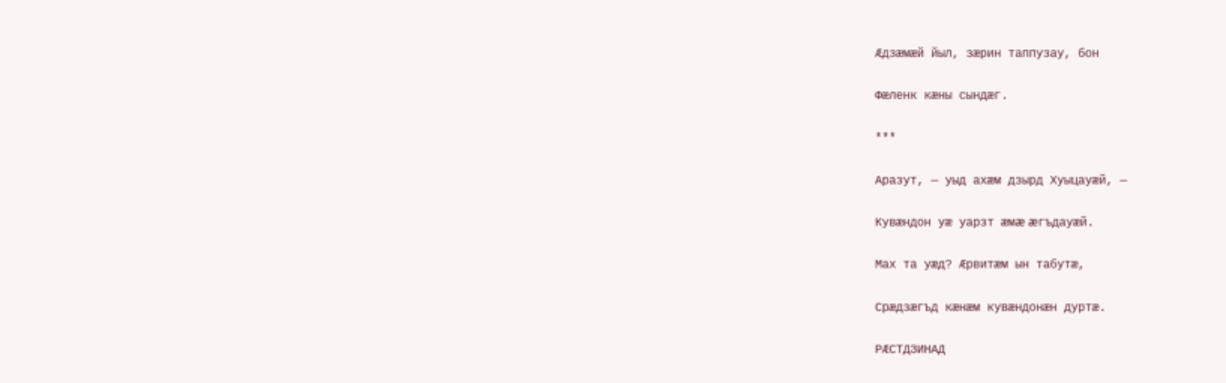Æдзæмæй йыл, зæрин таппузау, бон

Фæленк кæны сындæг.

***

Аразут, — уыд ахæм дзырд Хуыцауæй, —

Кувæндон уæ уарзт æмæ æгъдауæй.

Мах та уæд? Æрвитæм ын табутæ,

Срæдзæгъд кæнæм кувæндонæн дуртæ.

РÆСТДЗИНАД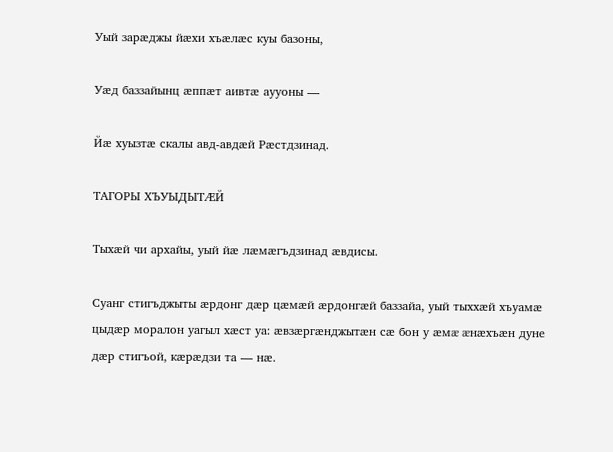Уый зарæджы йæхи хъæлæс куы базоны,

Уæд баззайынц æппæт аивтæ аууоны —

Йæ хуызтæ скалы авд-авдæй Рæстдзинад.

ТАГОРЫ ХЪУЫДЫТÆЙ

Тыхæй чи архайы, уый йæ лæмæгъдзинад æвдисы.

Суанг стигъджыты æрдонг дæр цæмæй æрдонгæй баззайа, уый тыххæй хъуамæ цыдæр моралон уагыл хæст уа: æвзæргæнджытæн сæ бон у æмæ æнæхъæн дуне дæр стигъой, кæрæдзи та — нæ.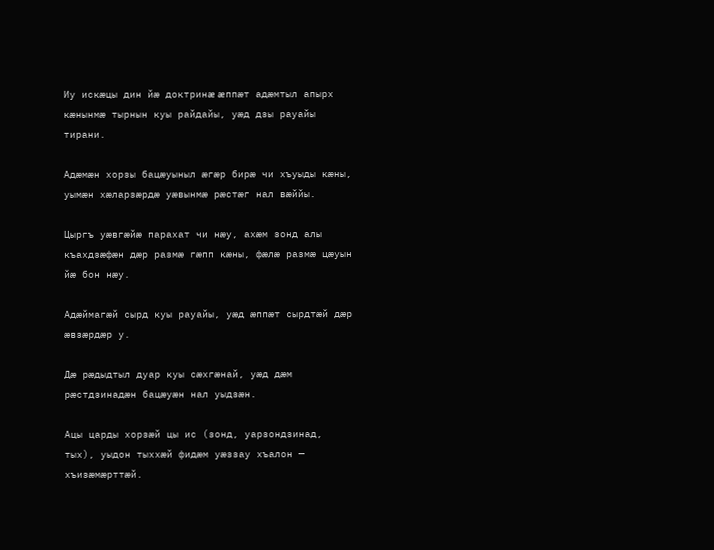Иу искæцы дин йæ доктринæ æппæт адæмтыл апырх кæнынмæ тырнын куы райдайы, уæд дзы рауайы тирани.

Адæмæн хорзы бацæуыныл æгæр бирæ чи хъуыды кæны, уымæн хæларзæрдæ уæвынмæ рæстæг нал вæййы.

Цыргъ уæвгæйæ парахат чи нæу, ахæм зонд алы къахдзæфæн дæр размæ гæпп кæны, фæлæ размæ цæуын йæ бон нæу.

Адæймагæй сырд куы рауайы, уæд æппæт сырдтæй дæр æвзæрдæр у.

Дæ рæдыдтыл дуар куы сæхгæнай, уæд дæм рæстдзинадæн бацæуæн нал уыдзæн.

Ацы царды хорзæй цы ис (зонд, уарзондзинад, тых), уыдон тыххæй фидæм уæззау хъалон — хъизæмæрттæй.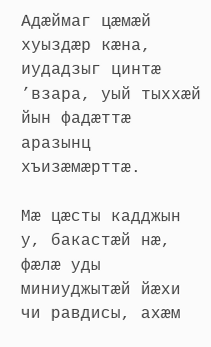Адæймаг цæмæй хуыздæр кæна, иудадзыг цинтæ ’взара, уый тыххæй йын фадæттæ аразынц хъизæмæрттæ.

Мæ цæсты кадджын у, бакастæй нæ, фæлæ уды миниуджытæй йæхи чи равдисы, ахæм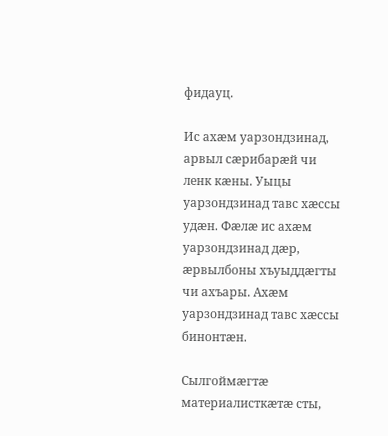фидауц.

Ис ахæм уарзондзинад, арвыл сæрибарæй чи ленк кæны. Уыцы уарзондзинад тавс хæссы удæн. Фæлæ ис ахæм уарзондзинад дæр, æрвылбоны хъуыддæгты чи ахъары. Ахæм уарзондзинад тавс хæссы бинонтæн.

Сылгоймæгтæ материалисткæтæ сты,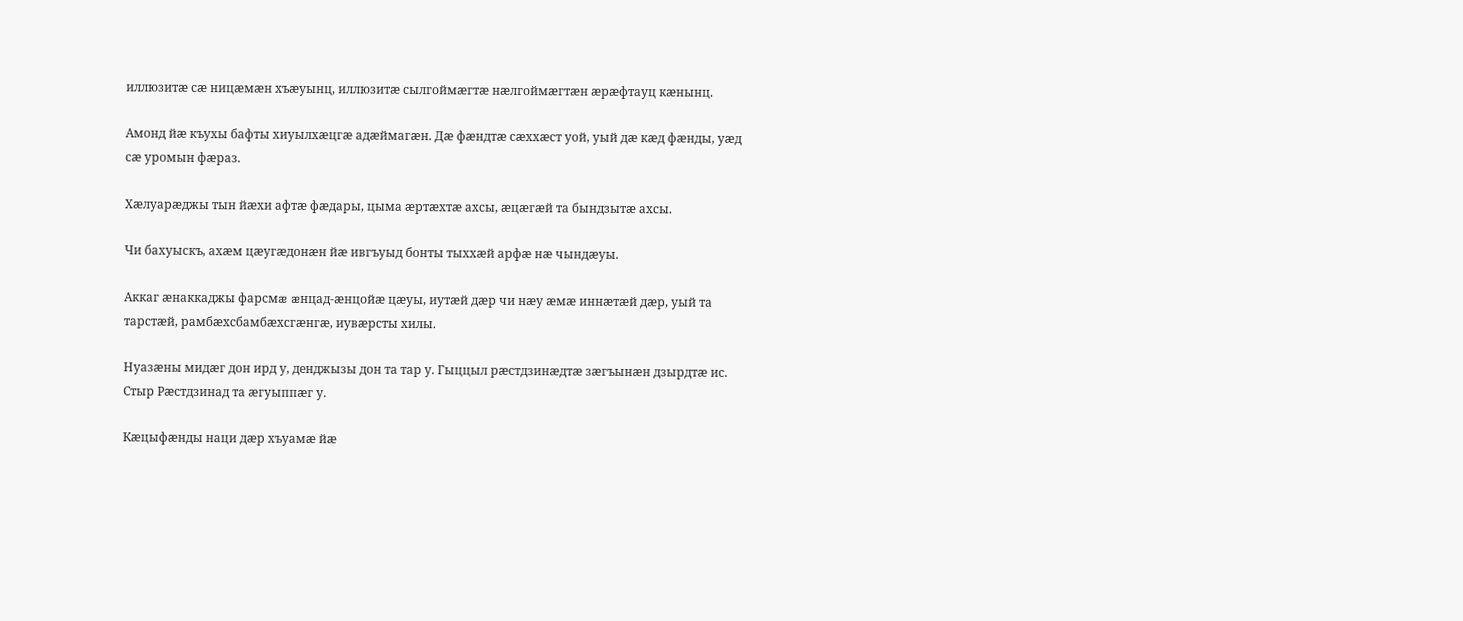иллюзитæ сæ ницæмæн хъæуынц, иллюзитæ сылгоймæгтæ нæлгоймæгтæн æрæфтауц кæнынц.

Амонд йæ къухы бафты хиуылхæцгæ адæймагæн. Дæ фæндтæ сæххæст уой, уый дæ кæд фæнды, уæд сæ уромын фæраз.

Хæлуарæджы тын йæхи афтæ фæдары, цыма æртæхтæ ахсы, æцæгæй та бындзытæ ахсы.

Чи бахуыскъ, ахæм цæугæдонæн йæ ивгъуыд бонты тыххæй арфæ нæ чындæуы.

Аккаг æнаккаджы фарсмæ æнцад-æнцойæ цæуы, иутæй дæр чи нæу æмæ иннæтæй дæр, уый та тарстæй, рамбæхсбамбæхсгæнгæ, иувæрсты хилы.

Нуазæны мидæг дон ирд у, денджызы дон та тар у. Гыццыл рæстдзинæдтæ зæгъынæн дзырдтæ ис. Стыр Рæстдзинад та æгуыппæг у.

Кæцыфæнды наци дæр хъуамæ йæ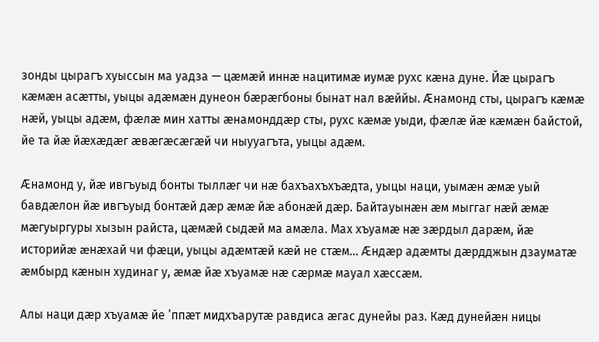зонды цырагъ хуыссын ма уадза — цæмæй иннæ нацитимæ иумæ рухс кæна дуне. Йæ цырагъ кæмæн асæтты, уыцы адæмæн дунеон бæрæгбоны бынат нал вæййы. Æнамонд сты, цырагъ кæмæ нæй, уыцы адæм, фæлæ мин хатты æнамонддæр сты, рухс кæмæ уыди, фæлæ йæ кæмæн байстой, йе та йæ йæхæдæг æвæгæсæгæй чи ныууагъта, уыцы адæм.

Æнамонд у, йæ ивгъуыд бонты тыллæг чи нæ бахъахъхъæдта, уыцы наци, уымæн æмæ уый бавдæлон йæ ивгъуыд бонтæй дæр æмæ йæ абонæй дæр. Байтауынæн æм мыггаг нæй æмæ мæгуыргуры хызын райста, цæмæй сыдæй ма амæла. Мах хъуамæ нæ зæрдыл дарæм, йæ историйæ æнæхай чи фæци, уыцы адæмтæй кæй не стæм... Æндæр адæмты дæрдджын дзауматæ æмбырд кæнын худинаг у, æмæ йæ хъуамæ нæ сæрмæ мауал хæссæм.

Алы наци дæр хъуамæ йе ’ппæт мидхъарутæ равдиса æгас дунейы раз. Кæд дунейæн ницы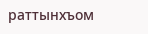раттынхъом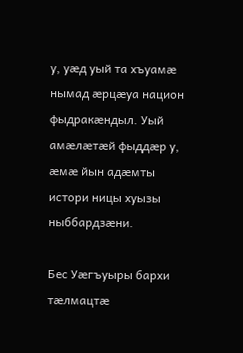у, уæд уый та хъуамæ нымад æрцæуа национ фыдракæндыл. Уый амæлæтæй фыддæр у, æмæ йын адæмты истори ницы хуызы ныббардзæни.

Бес Уæгъуыры бархи тæлмацтæ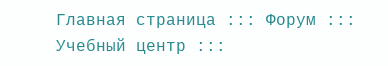Главная страница ::: Форум ::: Учебный центр :::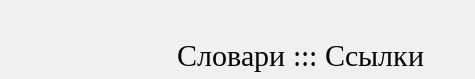Словари ::: Ссылки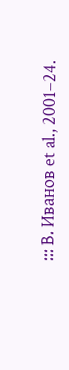::: В. Иванов et al., 2001–24.